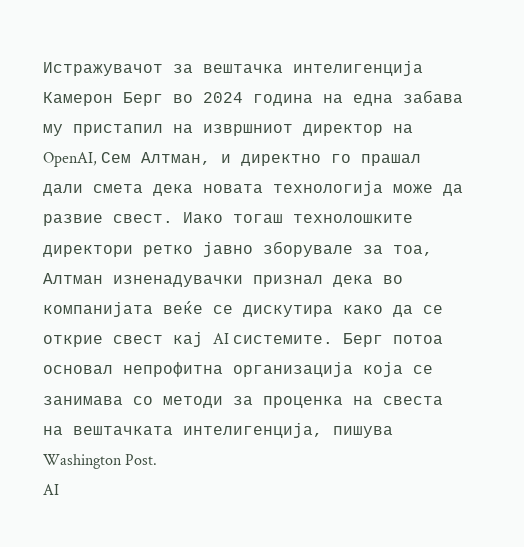Истражувачот за вештачка интелигенција Камерон Берг во 2024 година на една забава му пристапил на извршниот директор на OpenAI, Сем Алтман, и директно го прашал дали смета дека новата технологија може да развие свест. Иако тогаш технолошките директори ретко јавно зборувале за тоа, Алтман изненадувачки признал дека во компанијата веќе се дискутира како да се открие свест кај AI системите. Берг потоа основал непрофитна организација која се занимава со методи за проценка на свеста на вештачката интелигенција, пишува Washington Post.
AI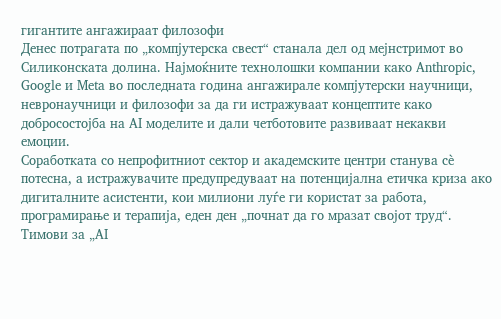гигантите ангажираат филозофи
Денес потрагата по „компјутерска свест“ станала дел од мејнстримот во Силиконската долина. Најмоќните технолошки компании како Anthropic, Google и Meta во последната година ангажирале компјутерски научници, невронаучници и филозофи за да ги истражуваат концептите како добросостојба на AI моделите и дали четботовите развиваат некакви емоции.
Соработката со непрофитниот сектор и академските центри станува сè потесна, а истражувачите предупредуваат на потенцијална етичка криза ако дигиталните асистенти, кои милиони луѓе ги користат за работа, програмирање и терапија, еден ден „почнат да го мразат својот труд“.
Тимови за „AI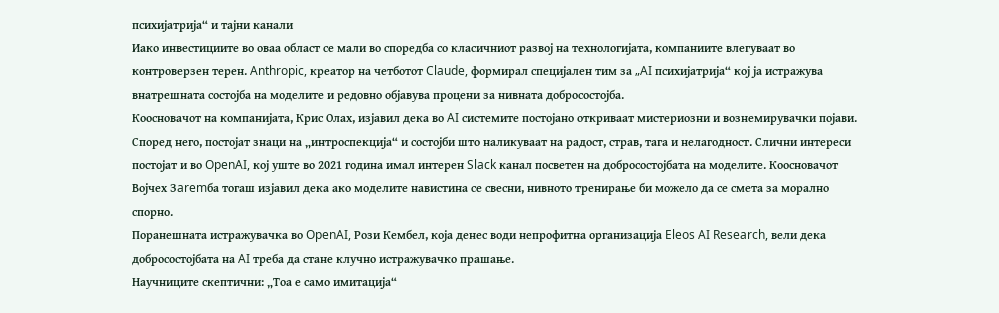психијатрија“ и тајни канали
Иако инвестициите во оваа област се мали во споредба со класичниот развој на технологијата, компаниите влегуваат во контроверзен терен. Anthropic, креатор на четботот Claude, формирал специјален тим за „AI психијатрија“ кој ја истражува внатрешната состојба на моделите и редовно објавува процени за нивната добросостојба.
Коосновачот на компанијата, Крис Олах, изјавил дека во AI системите постојано откриваат мистериозни и вознемирувачки појави. Според него, постојат знаци на „интроспекција“ и состојби што наликуваат на радост, страв, тага и нелагодност. Слични интереси постојат и во OpenAI, кој уште во 2021 година имал интерен Slack канал посветен на добросостојбата на моделите. Коосновачот Војчех Зaremба тогаш изјавил дека ако моделите навистина се свесни, нивното тренирање би можело да се смета за морално спорно.
Поранешната истражувачка во OpenAI, Рози Кембел, која денес води непрофитна организација Eleos AI Research, вели дека добросостојбата на AI треба да стане клучно истражувачко прашање.
Научниците скептични: „Тоа е само имитација“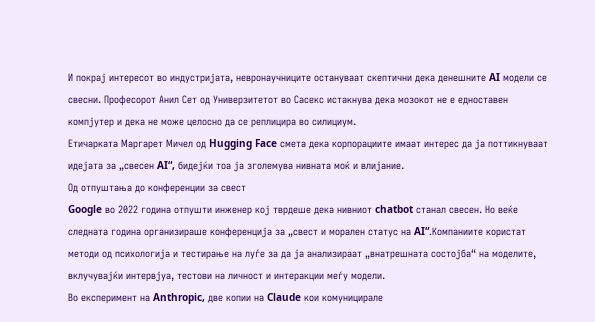И покрај интересот во индустријата, невронаучниците остануваат скептични дека денешните AI модели се свесни. Професорот Анил Сет од Универзитетот во Сасекс истакнува дека мозокот не е едноставен компјутер и дека не може целосно да се реплицира во силициум.
Етичарката Маргарет Мичел од Hugging Face смета дека корпорациите имаат интерес да ја поттикнуваат идејата за „свесен AI“, бидејќи тоа ја зголемува нивната моќ и влијание.
Од отпуштања до конференции за свест
Google во 2022 година отпушти инженер кој тврдеше дека нивниот chatbot станал свесен. Но веќе следната година организираше конференција за „свест и морален статус на AI“.Компаниите користат методи од психологија и тестирање на луѓе за да ја анализираат „внатрешната состојба“ на моделите, вклучувајќи интервјуа, тестови на личност и интеракции меѓу модели.
Во експеримент на Anthropic, две копии на Claude кои комуницирале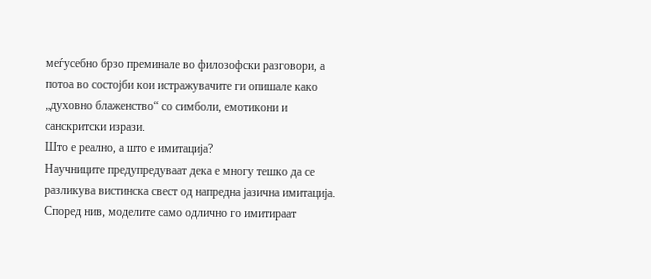меѓусебно брзо преминале во филозофски разговори, а потоа во состојби кои истражувачите ги опишале како „духовно блаженство“ со симболи, емотикони и санскритски изрази.
Што е реално, а што е имитација?
Научниците предупредуваат дека е многу тешко да се разликува вистинска свест од напредна јазична имитација. Според нив, моделите само одлично го имитираат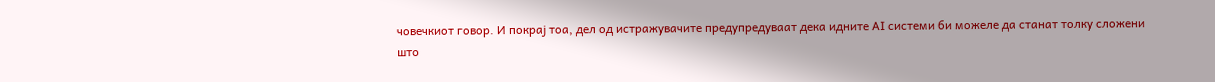човечкиот говор. И покрај тоа, дел од истражувачите предупредуваат дека идните AI системи би можеле да станат толку сложени што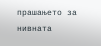прашањето за нивната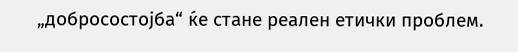„добросостојба“ ќе стане реален етички проблем.